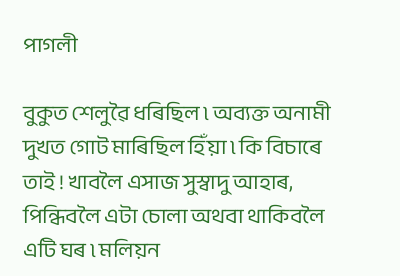পাগলী

বুকুত শেলুৱৈ ধৰিছিল ৷ অব্যক্ত অনামী দুখত গোট মাৰিছিল হিঁয়া ৷ কি বিচাৰে তাই ! খাবলৈ এসাজ সুস্বাদু আহাৰ, পিন্ধিবলৈ এটা চোলা অথবা থাকিবলৈ এটি ঘৰ ৷ মলিয়ন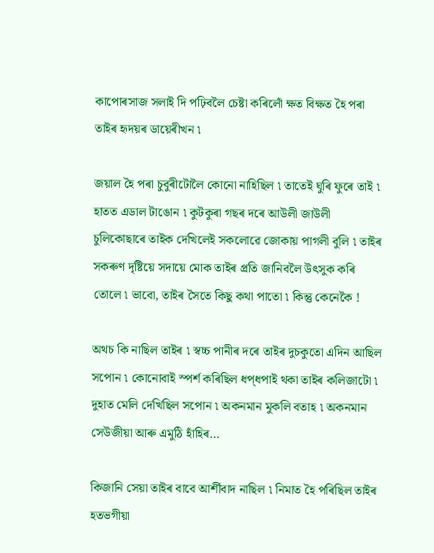কাপোৰসাজ সলাই দি পঢ়িবলৈ চেষ্টা কৰিলোঁ ক্ষত বিক্ষত হৈ পৰা তাইৰ হৃদয়ৰ ডায়েৰীখন ৷

জয়াল হৈ পৰা চুবুৰীটোলৈ কোনো নাহিছিল ৷ তাতেই ঘুৰি ফুৰে তাই ৷ হাতত এডাল টাঙোন ৷ কুটকুৰা গছৰ দৰে আউলী জাউলী চুলিকোছাৰে তাইক দেখিলেই সকলোৱে জোকায় পাগলী বুলি ৷ তাইৰ সকৰুণ দৃষ্টিয়ে সদায়ে মোক তাইৰ প্ৰতি জানিবলৈ উৎসুক কৰি তোলে ৷ ভাবো, তাইৰ সৈতে কিছু কথা পাতো ৷ কিন্তু কেনেকৈ !

অথচ কি নাছিল তাইৰ ৷ স্বচ্চ পানীৰ দৰে তাইৰ দুচকুতো এদিন আছিল সপোন ৷ কোনোবাই স্পৰ্শ কৰিছিল ধপ্‌ধপাই থকা তাইৰ কলিজাটো ৷ দুহাত মেলি দেখিছিল সপোন ৷ অকনমান মুকলি বতাহ ৷ অকনমান সেউজীয়া আৰু এমুঠি হাঁহিৰ…

কিজানি সেয়া তাইৰ বাবে আৰ্শীবাদ নাছিল ৷ নিমাত হৈ পৰিছিল তাইৰ হতভগীয়া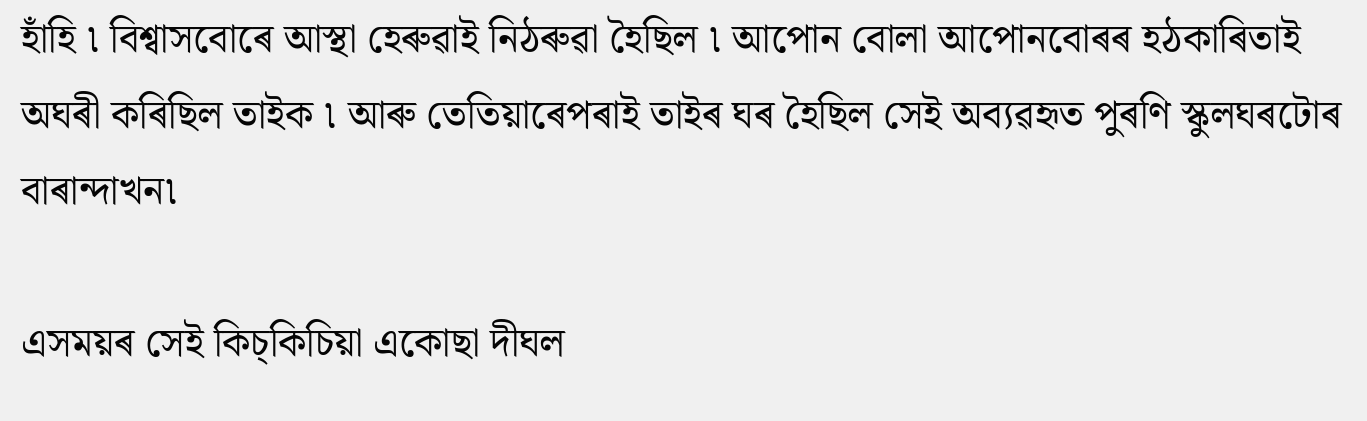হাঁহি ৷ বিশ্বাসবোৰে আস্থা হেৰুৱাই নিঠৰুৱা হৈছিল ৷ আপোন বোলা আপোনবোৰৰ হঠকাৰিতাই অঘৰী কৰিছিল তাইক ৷ আৰু তেতিয়াৰেপৰাই তাইৰ ঘৰ হৈছিল সেই অব্যৱহৃত পুৰণি স্কুলঘৰটোৰ বাৰান্দাখন৷

এসময়ৰ সেই কিচ্‌কিচিয়া একোছা দীঘল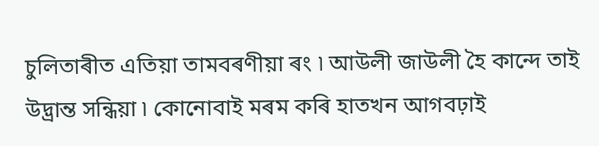চুলিতাৰীত এতিয়া তামবৰণীয়া ৰং ৷ আউলী জাউলী হৈ কান্দে তাই উদ্ভ্ৰান্ত সন্ধিয়া ৷ কোনোবাই মৰম কৰি হাতখন আগবঢ়াই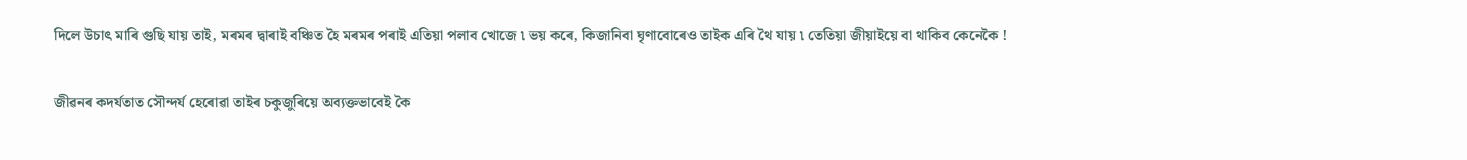দিলে উচাৎ মাৰি গুছি যায় তাই, মৰমৰ দ্বাৰাই বঞ্চিত হৈ মৰমৰ পৰাই এতিয়া পলাব খোজে ৷ ভয় কৰে, কিজানিবা ঘৃণাবোৰেও তাইক এৰি থৈ যায় ৷ তেতিয়া জীয়াইয়ে বা থাকিব কেনেকৈ !

জীৱনৰ কদৰ্যতাত সৌন্দৰ্য হেৰোৱা তাইৰ চকুজুৰিয়ে অব্যক্তভাবেই কৈ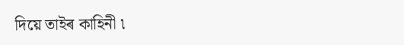দিয়ে তাইৰ কাহিনী ৷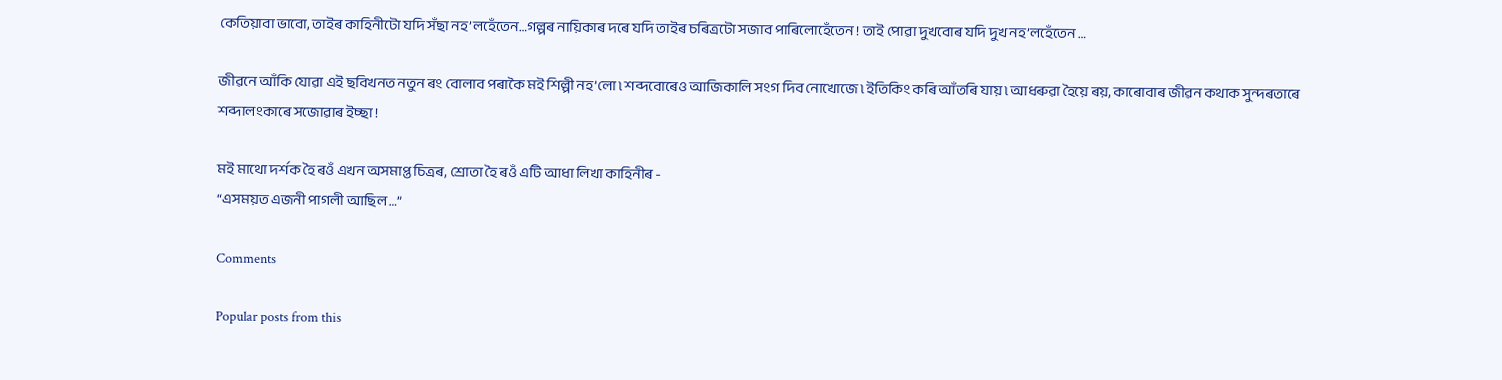কেতিয়াবা ভাবো, তাইৰ কাহিনীটো যদি সঁছা নহ’লহেঁতেন…গল্পৰ নায়িকাৰ দৰে যদি তাইৰ চৰিত্ৰটো সজাব পাৰিলোহেঁতেন ! তাই পোৱা দুখবোৰ যদি দুখ নহ’লহেঁতেন …

জীৱনে আঁকি যোৱা এই ছবিখনত নতুন ৰং বোলাব পৰাকৈ মই শিল্পী নহ’লো ৷ শব্দবোৰেও আজিকালি সংগ দিব নোখোজে ৷ ইতিকিং কৰি আঁতৰি যায় ৷ আধৰুৱা হৈয়ে ৰয়, কাৰোবাৰ জীৱন কথাক সুন্দৰতাৰে শব্দালংকাৰে সজোৱাৰ ইচ্ছা !

মই মাথো দৰ্শক হৈ ৰওঁ এখন অসমাপ্ত চিত্ৰৰ, শ্ৰোতা হৈ ৰওঁ এটি আধা লিখা কাহিনীৰ -
“এসময়ত এজনী পাগলী আছিল …”

Comments

Popular posts from this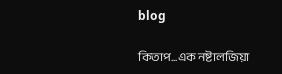blog

কিতাপ...এক নষ্টালজিয়া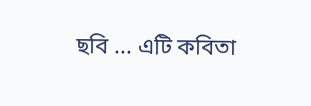ছবি ... এটি কবিতা